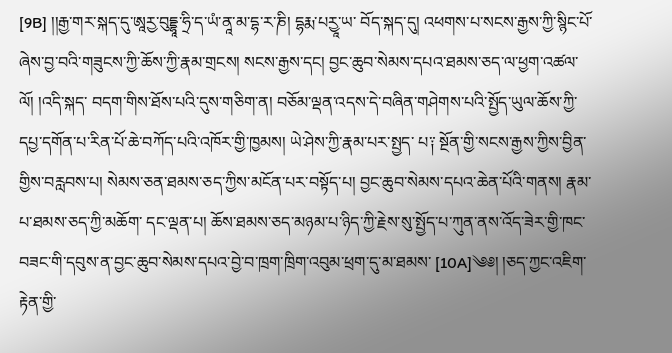[9B] །།རྒྱ་གར་སྐད་དུ་ཨཱརྱ་བུདྡྷཱ་ཧྲི་ད་ཡཾ་ནཱ་མ་དྷ་ར་ཎི། དྷརྨ་པརྱཱ་ཡ་ བོད་སྐད་དུ། འཕགས་པ་སངས་རྒྱས་ཀྱི་སྙིང་པོ་ཞེས་བྱ་བའི་གཟུངས་ཀྱི་ཆོས་ཀྱི་རྣམ་གྲངས། སངས་རྒྱས་དང། བྱང་ཆུབ་སེམས་དཔའ་ཐམས་ཅད་ལ་ཕྱག་འཚལ་ལོ། །འདི་སྐད་ བདག་གིས་ཐོས་པའི་དུས་གཅིག་ན། བཅོམ་ལྡན་འདས་དེ་བཞིན་གཤེགས་པའི་སྤྱོད་ཡུལ་ཆོས་ཀྱི་དཔྱ་དགོན་པ་རིན་པོ་ཆེ་བཀོད་པའི་འཁོར་གྱི་ཁྱམས། ཡེ་ཤེས་ཀྱི་རྣམ་པར་སྤྱད་ པ༑ སྔོན་གྱི་སངས་རྒྱས་ཀྱིས་བྱིན་གྱིས་བརླབས་པ། སེམས་ཅན་ཐམས་ཅད་ཀྱིས་མངོན་པར་བསྟོད་པ། བྱང་ཆུབ་སེམས་དཔའ་ཆེན་པོའི་གནས། རྣམ་པ་ཐམས་ཅད་ཀྱི་མཆོག་ དང་ལྡན་པ། ཆོས་ཐམས་ཅད་མཉམ་པ་ཉིད་ཀྱི་རྗེས་སུ་སྤྱོད་པ་ཀུན་ནས་འོད་ཟེར་གྱི་ཁང་བཟང་གི་དབུས་ན་བྱང་ཆུབ་སེམས་དཔའ་བྱེ་བ་ཁྲག་ཁྲིག་འབུམ་ཕྲག་དུ་མ་ཐམས་ [10A]༄༅། །ཅད་ཀྱང་འཇིག་རྟེན་གྱི་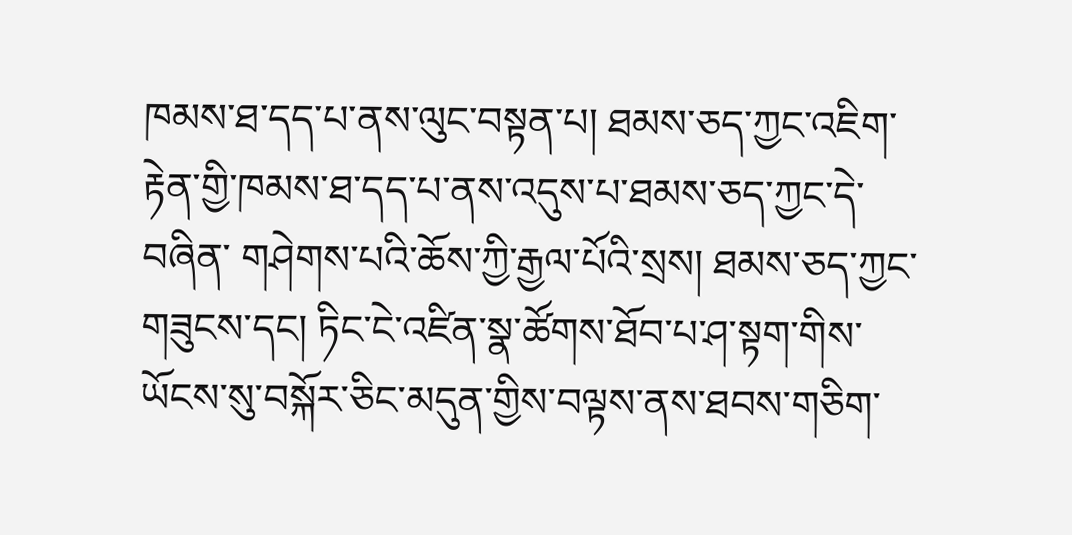ཁམས་ཐ་དད་པ་ནས་ལུང་བསྟན་པ། ཐམས་ཅད་ཀྱང་འཇིག་རྟེན་གྱི་ཁམས་ཐ་དད་པ་ནས་འདུས་པ་ཐམས་ཅད་ཀྱང་དེ་བཞིན་ གཤེགས་པའི་ཆོས་ཀྱི་རྒྱལ་པོའི་སྲས། ཐམས་ཅད་ཀྱང་གཟུངས་དང། ཏིང་ངེ་འཛིན་སྣ་ཚོགས་ཐོབ་པ་ཤ་སྟག་གིས་ཡོངས་སུ་བསྐོར་ཅིང་མདུན་གྱིས་བལྟས་ནས་ཐབས་གཅིག་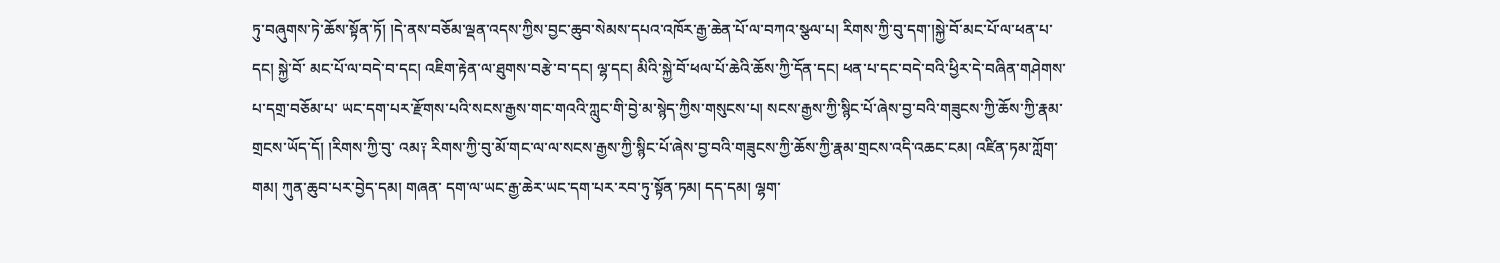ཏུ་བཞུགས་ཏེ་ཆོས་སྟོན་ཏོ། །དེ་ནས་བཅོམ་ལྡན་འདས་ཀྱིས་བྱང་ཆུབ་སེམས་དཔའ་འཁོར་རྒྱ་ཆེན་པོ་ལ་བཀའ་སྩལ་པ། རིགས་ཀྱི་བུ་དག་།སྐྱེ་བོ་མང་པོ་ལ་ཕན་པ་དང། སྐྱེ་བོ་ མང་པོ་ལ་བདེ་བ་དང། འཇིག་རྟེན་ལ་ཐུགས་བརྩེ་བ་དང། ལྷ་དང། མིའི་སྐྱེ་བོ་ཕལ་པོ་ཆེའི་ཆོས་ཀྱི་དོན་དང། ཕན་པ་དང་བདེ་བའི་ཕྱིར་དེ་བཞིན་གཤེགས་པ་དགྲ་བཅོམ་པ་ ཡང་དག་པར་རྫོགས་པའི་སངས་རྒྱས་གང་གའའི་ཀླུང་གི་བྱེ་མ་སྙེད་ཀྱིས་གསུངས་པ། སངས་རྒྱས་ཀྱི་སྙིང་པོ་ཞེས་བྱ་བའི་གཟུངས་ཀྱི་ཆོས་ཀྱི་རྣམ་གྲངས་ཡོད་དོ། །རིགས་ཀྱི་བུ་ འམ༑ རིགས་ཀྱི་བུ་མོ་གང་ལ་ལ་སངས་རྒྱས་ཀྱི་སྙིང་པོ་ཞེས་བྱ་བའི་གཟུངས་ཀྱི་ཆོས་ཀྱི་རྣམ་གྲངས་འདི་འཆང་ངམ། འཛིན་ཏམ་ཀློག་གམ། ཀུན་ཆུབ་པར་བྱེད་དམ། གཞན་ དག་ལ་ཡང་རྒྱ་ཆེར་ཡང་དག་པར་རབ་ཏུ་སྟོན་ཏམ། དད་དམ། ལྷག་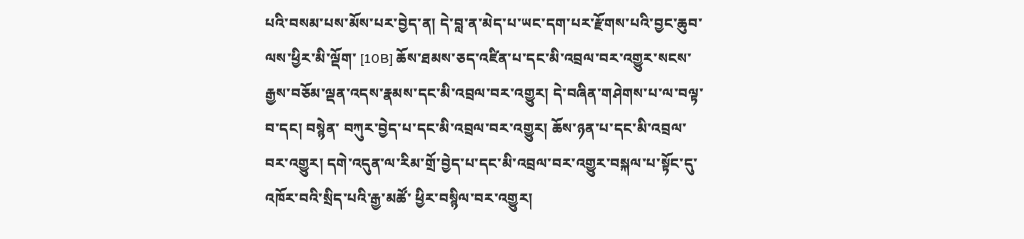པའི་བསམ་པས་མོས་པར་བྱེད་ན། དེ་བླ་ན་མེད་པ་ཡང་དག་པར་རྫོགས་པའི་བྱང་ཆུབ་ལས་ཕྱིར་མི་ལྡོག་ [10B] ཆོས་ཐམས་ཅད་འཛིན་པ་དང་མི་འབྲལ་བར་འགྱུར་སངས་རྒྱས་བཅོམ་ལྡན་འདས་རྣམས་དང་མི་འབྲལ་བར་འགྱུར། དེ་བཞིན་གཤེགས་པ་ལ་བལྟ་བ་དང། བསྙེན་ བཀུར་བྱེད་པ་དང་མི་འབྲལ་བར་འགྱུར། ཆོས་ཉན་པ་དང་མི་འབྲལ་བར་འགྱུར། དགེ་འདུན་ལ་རིམ་གྲོ་བྱེད་པ་དང་མི་འབྲལ་བར་འགྱུར་བསྐལ་པ་སྟོང་དུ་འཁོར་བའི་སྲིད་པའི་རྒྱ་མཚོ་ ཕྱིར་བསྙིལ་བར་འགྱུར།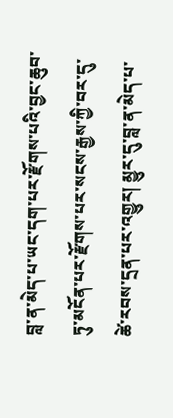བླ་ན་མེད་པ་ཡང་དག་པར་རྫོགས་པའི་བྱང་ཆུབ་ཏུ་མངོན་པར་རྫོགས་པར་སངས་རྒྱས་ཀྱི་བར་དུ་ཚེ་རབས་དྲན་པར་འགྱུར། མྱུར་དུ་བླ་ན་མེད་པ་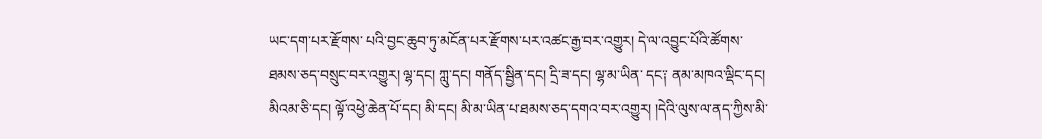ཡང་དག་པར་རྫོགས་ པའི་བྱང་ཆུབ་ཏུ་མངོན་པར་རྫོགས་པར་འཚང་རྒྱ་བར་འགྱུར། དེ་ལ་འབྱུང་པོའི་ཚོགས་ཐམས་ཅད་བསྲུང་བར་འགྱུར། ལྷ་དང། ཀླུ་དང། གནོད་སྦྱིན་དང། དྲི་ཟ་དང། ལྷ་མ་ཡིན་ དང༑ ནམ་མཁའ་ལྡིང་དང། མིའམ་ཅི་དང། ལྟོ་འཕྱེ་ཆེན་པོ་དང། མི་དང། མི་མ་ཡིན་པ་ཐམས་ཅད་དགའ་བར་འགྱུར། །དེའི་ལུས་ལ་ནད་ཀྱིས་མི་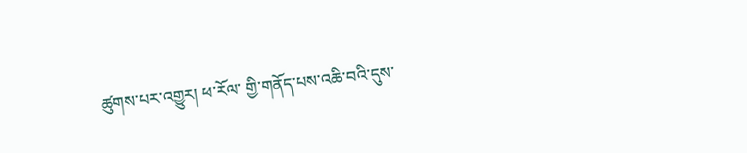ཚུགས་པར་འགྱུར། ཕ་རོལ་ གྱི་གནོད་པས་འཆི་བའི་དུས་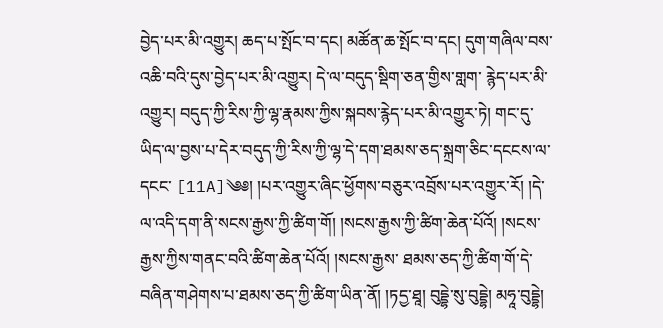བྱེད་པར་མི་འགྱུར། ཆད་པ་སྤོང་བ་དང། མཚོན་ཆ་སྤོང་བ་དང། དུག་གཞིལ་བས་འཆི་བའི་དུས་བྱེད་པར་མི་འགྱུར། དེ་ལ་བདུད་སྡིག་ཅན་གྱིས་གླག་ རྙེད་པར་མི་འགྱུར། བདུད་ཀྱི་རིས་ཀྱི་ལྷ་རྣམས་ཀྱིས་སྐབས་རྙེད་པར་མི་འགྱུར་ཏེ། གང་དུ་ཡིད་ལ་བྱས་པ་དེར་བདུད་ཀྱི་རིས་ཀྱི་ལྷ་དེ་དག་ཐམས་ཅད་སྐྲག་ཅིང་དངངས་ལ་དངང་ [11A]༄༅། །པར་འགྱུར་ཞིང་ཕྱོགས་བཅུར་འབྲོས་པར་འགྱུར་རོ། །དེ་ལ་འདི་དག་ནི་སངས་རྒྱས་ཀྱི་ཚིག་གོ། །སངས་རྒྱས་ཀྱི་ཚིག་ཆེན་པོའོ། །སངས་རྒྱས་ཀྱིས་གནང་བའི་ཚིག་ཆེན་པོའོ། །སངས་རྒྱས་ ཐམས་ཅད་ཀྱི་ཚིག་གོ་དེ་བཞིན་གཤེགས་པ་ཐམས་ཅད་ཀྱི་ཚིག་ཡིན་ནོ། །ཏདྱ་ཐཱ། བུདྡྷེ་སུ་བུདྡྷེ། མཧཱ་བུདྡྷེ།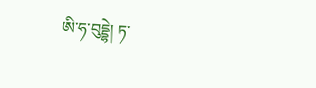ཨི་ཧ་བུདྡྷེ། ཏ་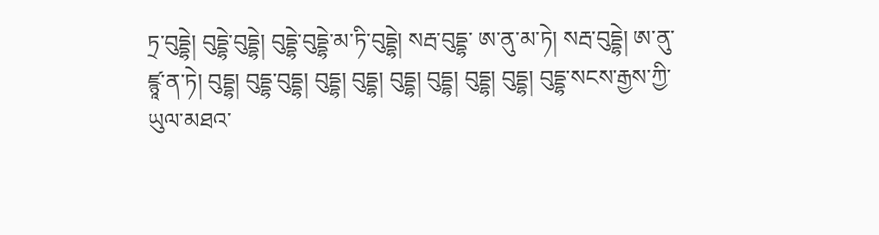ཏྲ་བུདྡྷེ། བུདྡྷེ་བུདྡྷེ། བུདྡྷེ་བུདྡྷེ་མ་ཏི་བུདྡྷེ། སརྦ་བུདྡྷ་ ཨ་ནུ་མ་ཏེ། སརྦ་བུདྡྷེ། ཨ་ནུ་ཛྙཱ་ན་ཏེ། བུདྡྷ། བུདྡྷ་བུདྡྷ། བུདྡྷ། བུདྡྷ། བུདྡྷ། བུདྡྷ། བུདྡྷ། བུདྡྷ། བུདྡྷ་སངས་རྒྱས་ཀྱི་ཡུལ་མཐའ་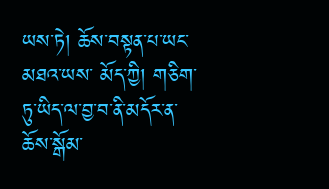ཡས་ཏེ། ཆོས་བསྟན་པ་ཡང་མཐའ་ཡས་ མོད་ཀྱི། གཅིག་ཏུ་ཡིད་ལ་བྱ་བ་ནི་མདོར་ན་ཆོས་སྒོམ་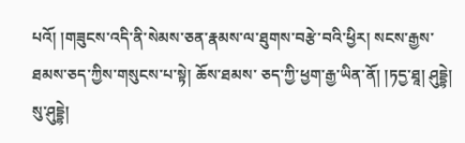པའོ། །གཟུངས་འདི་ནི་སེམས་ཅན་རྣམས་ལ་ཐུགས་བརྩེ་བའི་ཕྱིར། སངས་རྒྱས་ཐམས་ཅད་ཀྱིས་གསུངས་པ་སྟེ། ཆོས་ཐམས་ ཅད་ཀྱི་ཕྱག་རྒྱ་ཡིན་ནོ། །ཏདྱ་ཐཱ། ཤུདྡྷེ། སུ་ཤུདྡྷེ།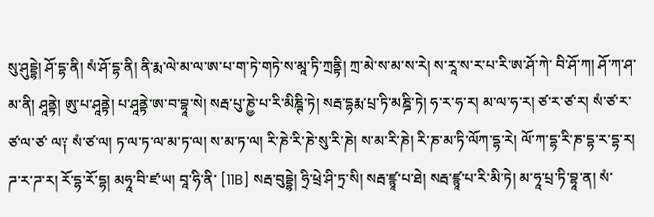སུ་ཤུདྡྷེ། ཤོ་དྷ་ནི། སཾ་ཤོ་དྷ་ནི། ནི་རྨ་ལེ་མ་ལ་ཨ་པ་ག་ཏེ་གཏེ་ས་མཱ་ཏི་ཀྲནྟི། ཀྲ་མེ་ས་མ་ས་རེ། ས་རཱ་ས་ར་པ་རི་ཨ་ཤོ་ཀེ་ བི་ཤོ་ཀ། ཤོ་ཀ་ཤ་མ་ནི། ཤཱནྟེ། ཨུ་པ་ཤཱནྟེ། པ་ཤཱནྟེ་ཨ་བ་བྷཱ་སེ། སརྦ་པུ་ཎྱེ་པ་རི་མིཎྚི་ཏེ། སརྦ་དྷརྨ་པྲ་ཏི་མཎྜི་ཏེ། ཧ་ར་ཧ་ར། མ་ལ་ཧ་ར། ཙ་ར་ཙ་ར། སཾ་ཙ་ར་ཙ་ལ་ཙ་ ལ༑ སཾ་ཙ་ལ། ཏ་ལ་ཏ་ལ་མ་ཏ་ལ། ས་མ་ཏ་ལ། རི་ཎེ་རི་ཎེ་སུ་རི་ཎེ། ས་མ་རི་ཎེ། རི་ཎ་མ་ཏི་ལོཀ་དྷ་རེ། ལོ་ཀ་དྷ་རི་ཎ་དྷ་ར་དྷ་ར། ཌ་ར་ཌ་ར། རོ་དྷ་རོ་དྷ། མཧཱ་བི་ཛ་ཡ། བཱ་ཧི་ནི་ [11B] སརྦ་བུདྡྷེ། ཧྲི་ཕྲེ་ཤི་ཏྲ་སི། སརྦ་ཛྙཱ་པ་ཐེ། སརྦ་ཛྙཱ་པ་རི་མི་ཏེ། མ་ཧཱ་པྲ་ཏི་བྷཱ་ན། སཾ་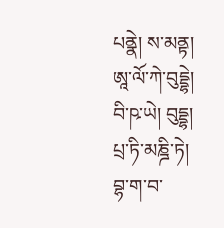པནྣེ། ས་མནྟ། ཨཱ་ལོ་ཀེ་བུདྡྷེ། བི་ཥ་ཡེ། བུདྡྷ། པྲ་ཏི་མཎྜི་ཏེ། བྷ་ག་བ་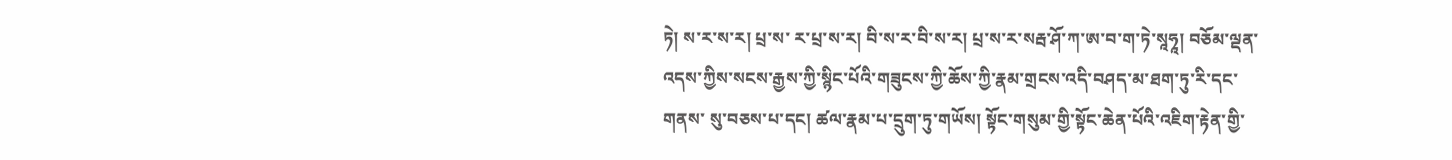ཏེ། ས་ར་ས་ར། པྲ་ས་ ར་པྲ་ས་ར། བི་ས་ར་བི་ས་ར། པྲ་ས་ར་སརྦ་ཤོ་ཀ་ཨ་བ་ག་ཏེ་སཱཧཱ། བཅོམ་ལྡན་འདས་ཀྱིས་སངས་རྒྱས་ཀྱི་སྙིང་པོའི་གཟུངས་ཀྱི་ཆོས་ཀྱི་རྣམ་གྲངས་འདི་བཤད་མ་ཐག་ཏུ་རི་དང་གནས་ སུ་བཅས་པ་དང། ཚལ་རྣམ་པ་དྲུག་ཏུ་གཡོས། སྟོང་གསུམ་གྱི་སྟོང་ཆེན་པོའི་འཇིག་རྟེན་གྱི་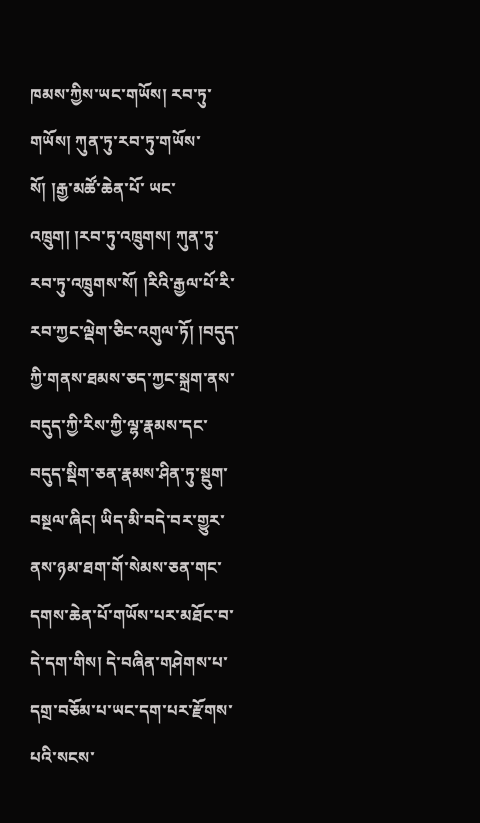ཁམས་ཀྱིས་ཡང་གཡོས། རབ་ཏུ་གཡོས། ཀུན་ཏུ་རབ་ཏུ་གཡོས་སོ། །རྒྱ་མཚོ་ཆེན་པོ་ ཡང་འཁྲུག། །རབ་ཏུ་འཁྲུགས། ཀུན་ཏུ་རབ་ཏུ་འཁྲུགས་སོ། །རིའི་རྒྱལ་པོ་རི་རབ་ཀྱང་ལྡེག་ཅིང་འགུལ་ཏོ། །བདུད་ཀྱི་གནས་ཐམས་ཅད་ཀྱང་སྐྲག་ནས་བདུད་ཀྱི་རིས་ཀྱི་ལྷ་རྣམས་དང་ བདུད་སྡིག་ཅན་རྣམས་ཤིན་ཏུ་སྡུག་བསྔལ་ཞིང། ཡིད་མི་བདེ་བར་གྱུར་ནས་ཉམ་ཐག་གོ་སེམས་ཅན་གང་དགས་ཆེན་པོ་གཡོས་པར་མཐོང་བ་དེ་དག་གིས། དེ་བཞིན་གཤེགས་པ་ དགྲ་བཅོམ་པ་ཡང་དག་པར་རྫོགས་པའི་སངས་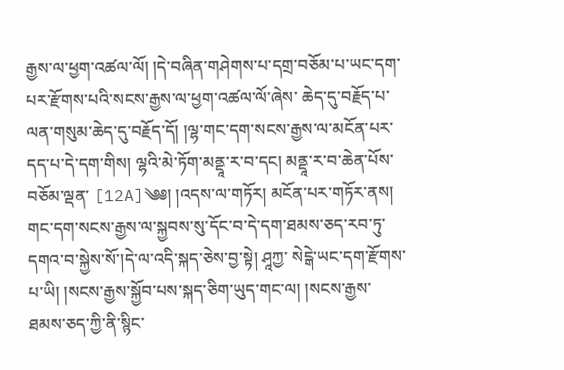རྒྱས་ལ་ཕྱག་འཚལ་ལོ། །དེ་བཞིན་གཤེགས་པ་དགྲ་བཅོམ་པ་ཡང་དག་པར་རྫོགས་པའི་སངས་རྒྱས་ལ་ཕྱག་འཚལ་ལོ་ཞེས་ ཆེད་དུ་བརྗོད་པ་ལན་གསུམ་ཆེད་དུ་བརྗོད་དོ། །ལྷ་གང་དག་སངས་རྒྱས་ལ་མངོན་པར་དད་པ་དེ་དག་གིས། ལྷའི་མེ་ཏོག་མནྡཱ་ར་བ་དང། མནྡཱ་ར་བ་ཆེན་པོས་བཅོམ་ལྡན་ [12A]༄༅། །འདས་ལ་གཏོར། མངོན་པར་གཏོར་ནས། གང་དག་སངས་རྒྱས་ལ་སྐྱབས་སུ་དོང་བ་དེ་དག་ཐམས་ཅད་རབ་ཏུ་དགའ་བ་སྐྱེས་སོ་།དེ་ལ་འདི་སྐད་ཅེས་བྱ་སྟེ། ཤཱཀྱ་ སེངྒེ་ཡང་དག་རྫོགས་པ་ཡི། །སངས་རྒྱས་སྐྱོབ་པས་སྐད་ཅིག་ཡུད་གང་ལ། །སངས་རྒྱས་ཐམས་ཅད་ཀྱི་ནི་སྙིང་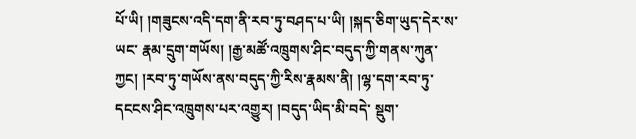པོ་ཡི། །གཟུངས་འདི་དག་ནི་རབ་ཏུ་བཤད་པ་ཡི། །སྐད་ཅིག་ཡུད་དེར་ས་ཡང་ རྣམ་དྲུག་གཡོས། །རྒྱ་མཚོ་འཁྲུགས་ཤིང་བདུད་ཀྱི་གནས་ཀུན་ཀྱང། །རབ་ཏུ་གཡོས་ནས་བདུད་ཀྱི་རིས་རྣམས་ནི། །ལྷ་དག་རབ་ཏུ་དངངས་ཤིང་འཁྲུགས་པར་འགྱུར། །བདུད་ཡིད་མི་བདེ་ སྡུག་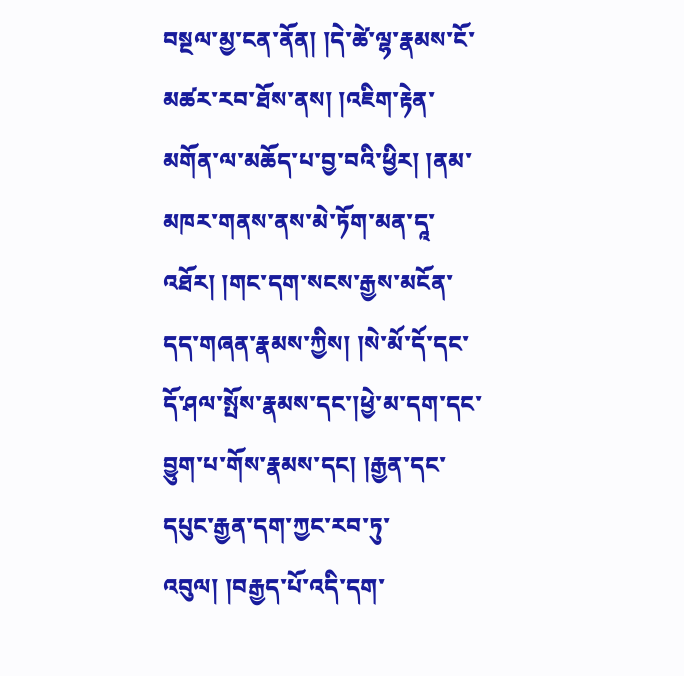བསྔལ་མྱ་ངན་ནོན། །དེ་ཚེ་ལྷ་རྣམས་ངོ་མཚར་རབ་ཐོས་ནས། །འཇིག་རྟེན་མགོན་ལ་མཆོད་པ་བྱ་བའི་ཕྱིར། །ནམ་མཁར་གནས་ནས་མེ་ཏོག་མན་དཱ་འཐོར། །གང་དག་སངས་རྒྱས་མངོན་ དད་གཞན་རྣམས་ཀྱིས། །སེ་མོ་དོ་དང་དོ་ཤལ་སྤོས་རྣམས་དང་།ཕྱེ་མ་དག་དང་བྱུག་པ་གོས་རྣམས་དང། །རྒྱན་དང་དཔུང་རྒྱན་དག་ཀྱང་རབ་ཏུ་འབུལ། །བརྒྱད་པོ་འདི་དག་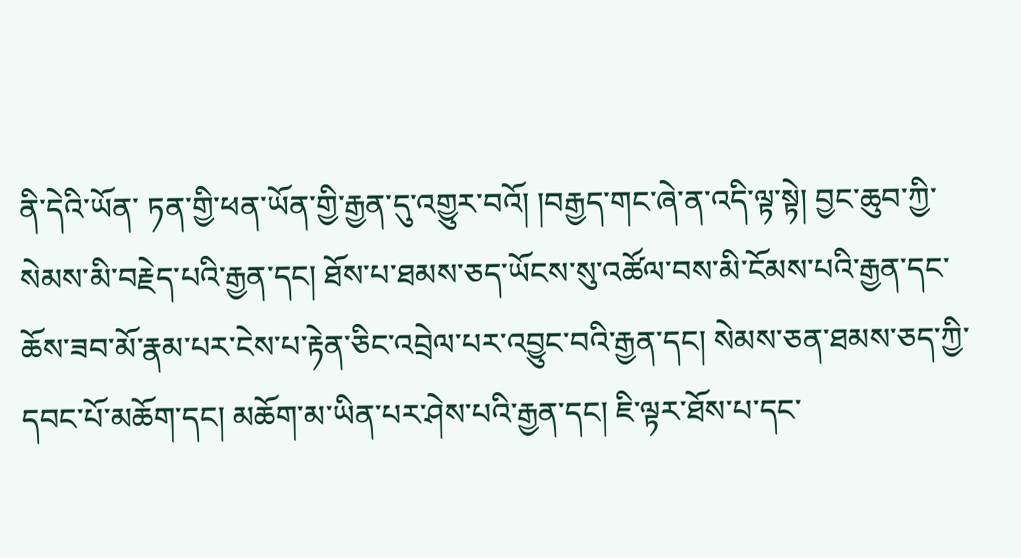ནི་དེའི་ཡོན་ ཏན་གྱི་ཕན་ཡོན་གྱི་རྒྱན་དུ་འགྱུར་བའོ། །བརྒྱད་གང་ཞེ་ན་འདི་ལྟ་སྟེ། བྱང་ཆུབ་ཀྱི་སེམས་མི་བརྗེད་པའི་རྒྱན་དང། ཐོས་པ་ཐམས་ཅད་ཡོངས་སུ་འཚོལ་བས་མི་ངོམས་པའི་རྒྱན་དང་ ཆོས་ཟབ་མོ་རྣམ་པར་ངེས་པ་རྟེན་ཅིང་འབྲེལ་པར་འབྱུང་བའི་རྒྱན་དང། སེམས་ཅན་ཐམས་ཅད་ཀྱི་དབང་པོ་མཆོག་དང། མཆོག་མ་ཡིན་པར་ཤེས་པའི་རྒྱན་དང། ཇི་ལྟར་ཐོས་པ་དང་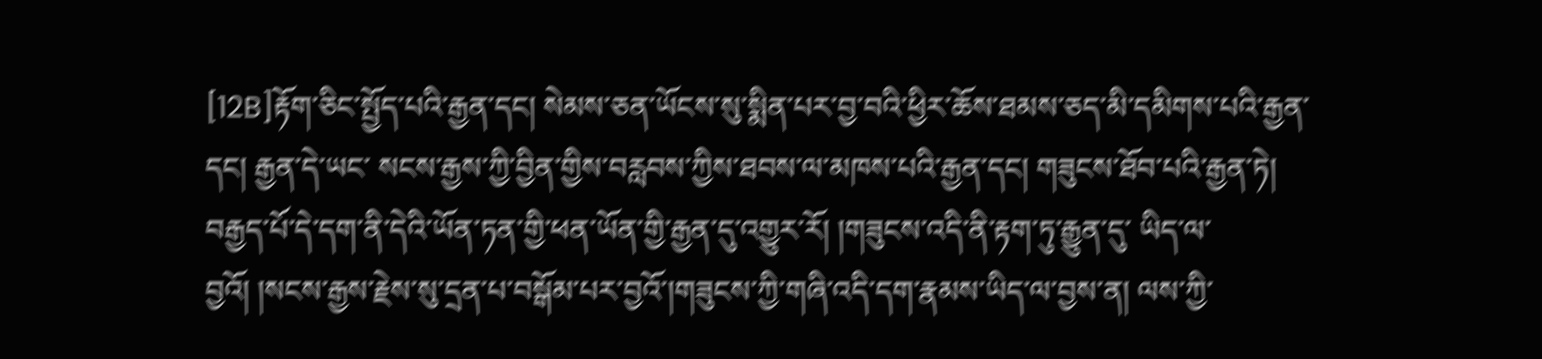[12B]རྟོག་ཅིང་སྤྱོད་པའི་རྒྱན་དང། སེམས་ཅན་ཡོངས་སུ་སྨིན་པར་བྱ་བའི་ཕྱིར་ཆོས་ཐམས་ཅད་མི་དམིགས་པའི་རྒྱན་དང། རྒྱན་དེ་ཡང་ སངས་རྒྱས་ཀྱི་བྱིན་གྱིས་བརླབས་ཀྱིས་ཐབས་ལ་མཁས་པའི་རྒྱན་དང། གཟུངས་ཐོབ་པའི་རྒྱན་ཏེ། བརྒྱད་པོ་དེ་དག་ནི་དེའི་ཡོན་ཏན་གྱི་ཕན་ཡོན་གྱི་རྒྱན་དུ་འགྱུར་རོ། །གཟུངས་འདི་ནི་རྟག་ཏུ་རྒྱུན་དུ་ ཡིད་ལ་བྱའོ། །སངས་རྒྱས་རྗེས་སུ་དྲན་པ་བསྒོམ་པར་བྱའོ་།གཟུངས་ཀྱི་གཞི་འདི་དག་རྣམས་ཡིད་ལ་བྱས་ན། ལས་ཀྱི་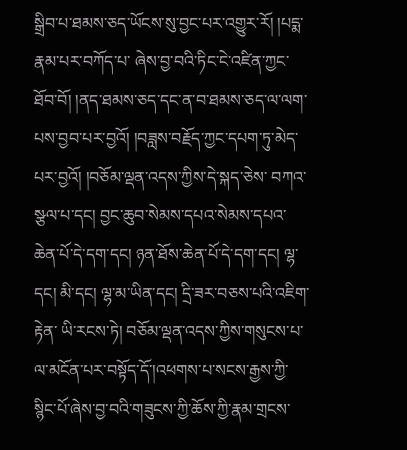སྒྲིབ་པ་ཐམས་ཅད་ཡོངས་སུ་བྱང་པར་འགྱུར་རོ། །པདྨ་རྣམ་པར་བཀོད་པ་ ཞེས་བྱ་བའི་ཏིང་ངེ་འཛིན་ཀྱང་ཐོབ་བོ། །ནད་ཐམས་ཅད་དང་ན་བ་ཐམས་ཅད་ལ་ལག་པས་བྱབ་པར་བྱའོ། །བཟླས་བརྗོད་ཀྱང་དཔག་ཏུ་མེད་པར་བྱའོ། །བཅོམ་ལྡན་འདས་ཀྱིས་དེ་སྐད་ཅེས་ བཀའ་སྩལ་པ་དང། བྱང་ཆུབ་སེམས་དཔའ་སེམས་དཔའ་ཆེན་པོ་དེ་དག་དང། ཉན་ཐོས་ཆེན་པོ་དེ་དག་དང། ལྷ་དང། མི་དང། ལྷ་མ་ཡིན་དང། དྲི་ཟར་བཅས་པའི་འཇིག་རྟེན་ ཡི་རངས་ཏེ། བཅོམ་ལྡན་འདས་ཀྱིས་གསུངས་པ་ལ་མངོན་པར་བསྟོད་དོ་།འཕགས་པ་སངས་རྒྱས་ཀྱི་སྙིང་པོ་ཞེས་བྱ་བའི་གཟུངས་ཀྱི་ཆོས་ཀྱི་རྣམ་གྲངས་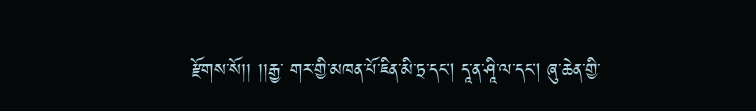རྫོགས་སོ།། །།རྒྱ་ གར་གྱི་མཁན་པོ་ཇིན་མི་ཏྲ་དང། དཱ་ན་ཤཱི་ལ་དང། ཞུ་ཆེན་གྱི་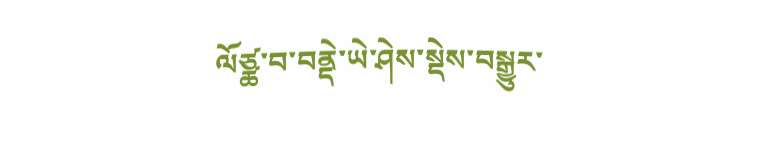ལོཙྪ་བ་བནྡེ་ཡེ་ཤེས་སྡེས་བསྒྱུར་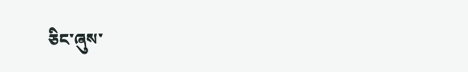ཅིང་ཞུས་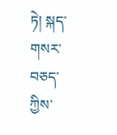ཏེ། སྐད་གསར་བཅད་ཀྱིས་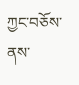ཀྱང་བཅོས་ནས་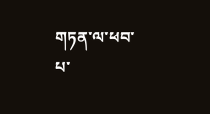གཏན་ལ་ཕབ་པ་